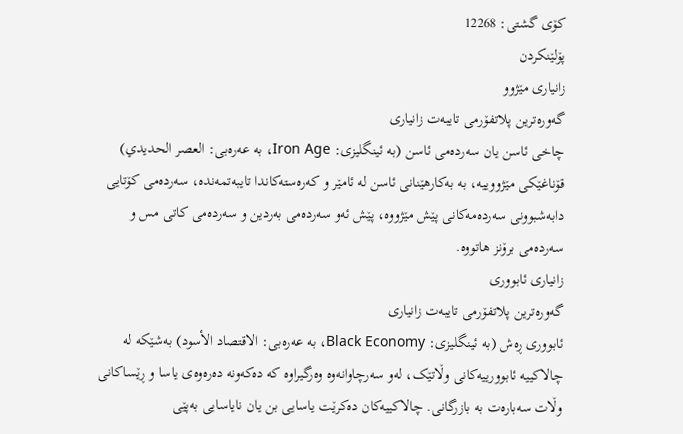كۆی گشتی: 12268
پۆلێنكردن
زانیاری مێژوو
گەورەترین پلاتفۆرمی تایبەت زانیاری
چاخی ئاسن یان سەردەمی ئاسن (بە ئینگلیزی: Iron Age، بە عەرەبی: العصر الحديدي) قۆناغێکی مێژووییە، بە بەکارهێنانی ئاسن لە ئامێر و کەرەستەکاندا تایبەتمەندە، سەردەمی کۆتایی دابەشبوونی سەردەمەکانی پێش مێژووە، پێش ئەو سەردەمی بەردین و سەردەمی کاتی مس و سەردەمی برۆنز هاتووە.
زانیاری ئابووری
گەورەترین پلاتفۆرمی تایبەت زانیاری
ئابووری ڕەش (بە ئینگلیزی: Black Economy، بە عەرەبی: الاقتصاد الأسود) بەشێکە لە چالاکییە ئابوورییەکانی وڵاتێک، لەو سەرچاوانەوە وەرگیراوە کە دەکەونە دەرەوەی یاسا و ڕێساکانی وڵات سەبارەت بە بازرگانی. چالاکییەکان دەکرێت یاسایی بن یان نایاسایی بەپێی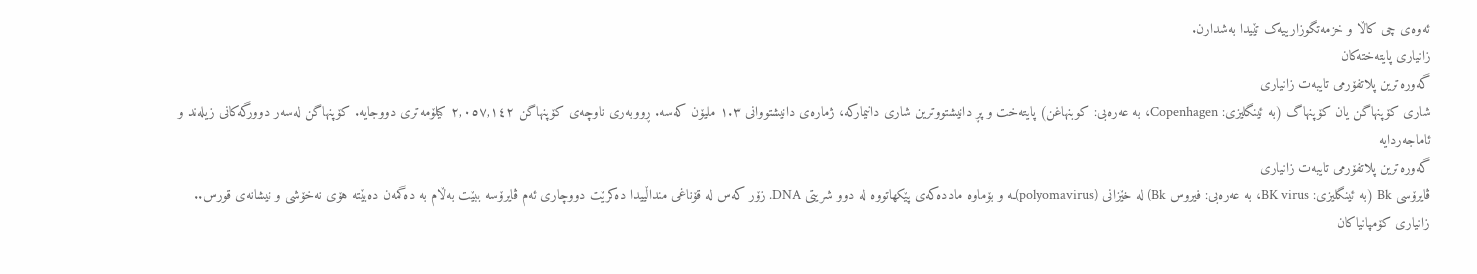ئەوەی چی کاڵا و خزمەتگوزارییەک تێیدا بەشدارن.
زانیاری پایتەختەکان
گەورەترین پلاتفۆرمی تایبەت زانیاری
شاری کۆپنهاگن یان کۆپنهاگ (بە ئینگلیزی: Copenhagen، بە عەرەبی: كوبنهاغن) پایتەخت و پڕ دانیشتووترین شاری دانیمارکە، ژمارەی دانیشتووانی ١.٣ ملیۆن کەسە. ڕووبەری ناوچەی کۆپنهاگن ٢,٠٥٧,١٤٢ کیلۆمەتری دووجایە. کۆپنهاگن لەسەر دوورگەکانی زیلەند و ئاماجەردایە
گەورەترین پلاتفۆرمی تایبەت زانیاری
ڤایرۆسی Bk (بە ئینگلیزی: BK virus، بە عەرەبی: فیروس Bk) لە خێزانی (polyomavirus)ـە و بۆماوە ماددەکەی پێکهاتووە لە دوو شریتی DNA. زۆر کەس لە قۆناغی منداڵییدا دەکرێت دووچاری ئەم ڤایرۆسە ببێت بەڵام بە دەگمەن دەبێتە هۆی نەخۆشی و نیشانەی قورس..
زانیاری کۆمپانیاکان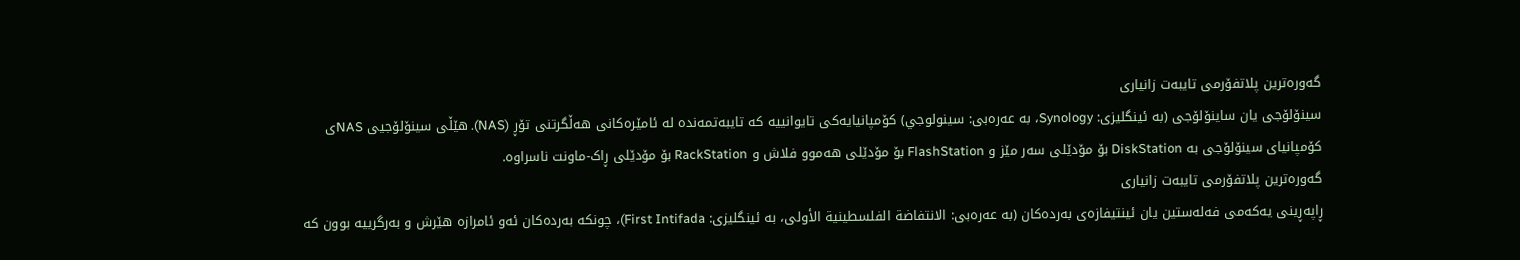گەورەترین پلاتفۆرمی تایبەت زانیاری
سینۆلۆجی یان ساینۆلۆجی (بە ئینگلیزی: Synology، بە عەرەبی: سينولوجي) کۆمپانیایەکی تایوانییە کە تایبەتمەندە لە ئامێرەکانی هەڵگرتنی تۆڕ (NAS). هێڵی سینۆلۆجیی NASی کۆمپانیای سینۆلۆجی بە DiskStation بۆ مۆدێلی سەر مێز و FlashStation بۆ مۆدێلی هەموو فلاش و RackStation بۆ مۆدێلی ڕاک-ماونت ناسراوە.
گەورەترین پلاتفۆرمی تایبەت زانیاری
ڕاپەڕینی یەکەمی فەلەستین یان ئینتیفازەی بەردەکان (بە عەرەبی: الانتفاضة الفلسطينية الأولى، بە ئینگلیزی: First Intifada)، چونکە بەردەکان ئەو ئامرازە هێرش و بەرگرییە بوون کە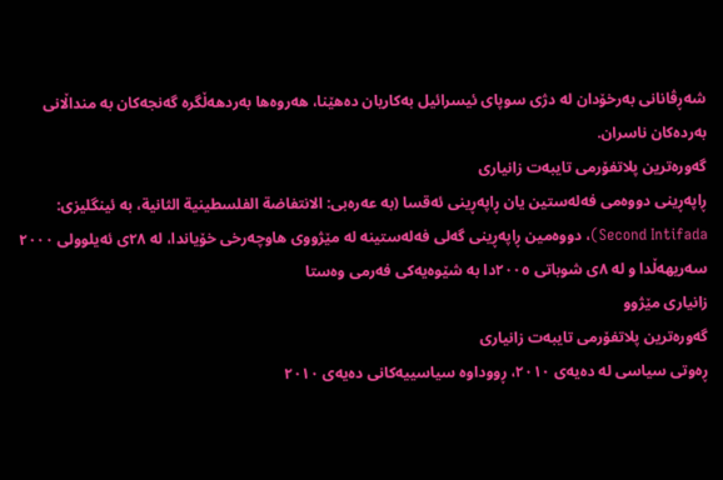شەڕڤانانی بەرخۆدان لە دژی سوپای ئیسرائیل بەکاریان دەهێنا، هەروەها بەردهەڵگرە گەنجەکان بە منداڵانی بەردەکان ناسران.
گەورەترین پلاتفۆرمی تایبەت زانیاری
ڕاپەڕینی دووەمی فەلەستین یان ڕاپەڕینی ئەقسا (بە عەرەبی: الانتفاضة الفلسطينية الثانية، بە ئینگلیزی: Second Intifada)، دووەمین ڕاپەڕینی گەلی فەلەستینە لە مێژووی هاوچەرخی خۆیاندا، لە ٢٨ی ئەیلوولی ٢٠٠٠ سەریهەڵدا و لە ٨ی شوباتی ٢٠٠٥دا بە شێوەیەکی فەرمی وەستا
زانیاری مێژوو
گەورەترین پلاتفۆرمی تایبەت زانیاری
ڕەوتی سیاسی لە دەیەی ٢٠١٠، ڕووداوە سیاسییەکانی دەیەی ٢٠١٠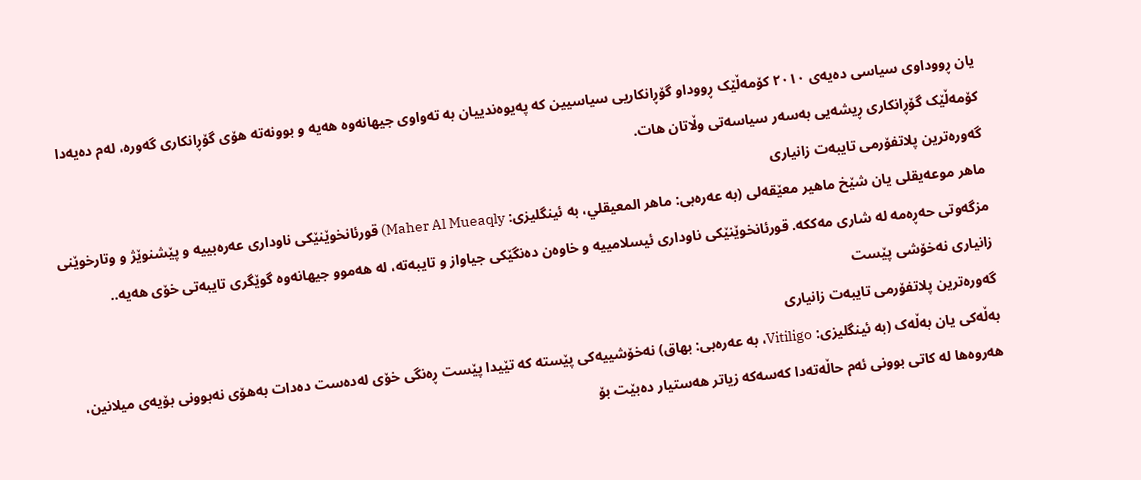یان ڕووداوی سیاسی دەیەی ٢٠١٠ کۆمەڵێک ڕووداو گۆڕانکاریی سیاسیین کە پەیوەندییان بە تەواوی جیهانەوە هەیە و بوونەتە هۆی گۆڕانکاری گەورە، لەم دەیەدا کۆمەڵێک گۆڕانکاری ڕیشەیی بەسەر سیاسەتی وڵاتان هات.
گەورەترین پلاتفۆرمی تایبەت زانیاری
ماهر موعەیقلی یان شێخ ماهیر معێقەلی (بە عەرەبی: ماهر المعيقلي، بە ئینگلیزی: Maher Al Mueaqly) قورئانخوێنێکی ناوداری عەرەبییە و پێشنوێژ و وتارخوێنی مزگەوتی حەڕەمە لە شاری مەککە. قورئانخوێنێکی ناوداری ئیسلامییە و خاوەن دەنگێکی جیاواز و تایبەتە، لە هەموو جیهانەوە گوێگری تایبەتی خۆی هەیە..
زانیاری نە‌خۆشی پێست
گەورەترین پلاتفۆرمی تایبەت زانیاری
بەڵەکی یان بەڵەک (بە ئینگلیزی: Vitiligo، بە عەرەبی: بهاق) نەخۆشییەکی پێستە کە تێیدا پێست ڕەنگی خۆی لەدەست دەدات بەهۆی نەبوونی بۆیەی میلانین، هەروەها لە کاتی بوونی ئەم حاڵەتەدا کەسەکە زیاتر هەستیار دەبێت بۆ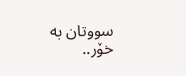سووتان بە خۆر..